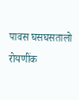पावस घसघसतालो
रोयणींक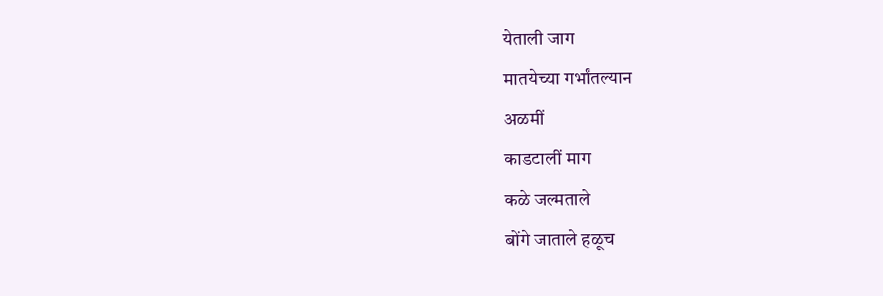येताली जाग
मातयेच्या गर्भांतल्यान
अळमीं
काडटालीं माग
कळे जल्मताले
बोंगे जाताले हळूच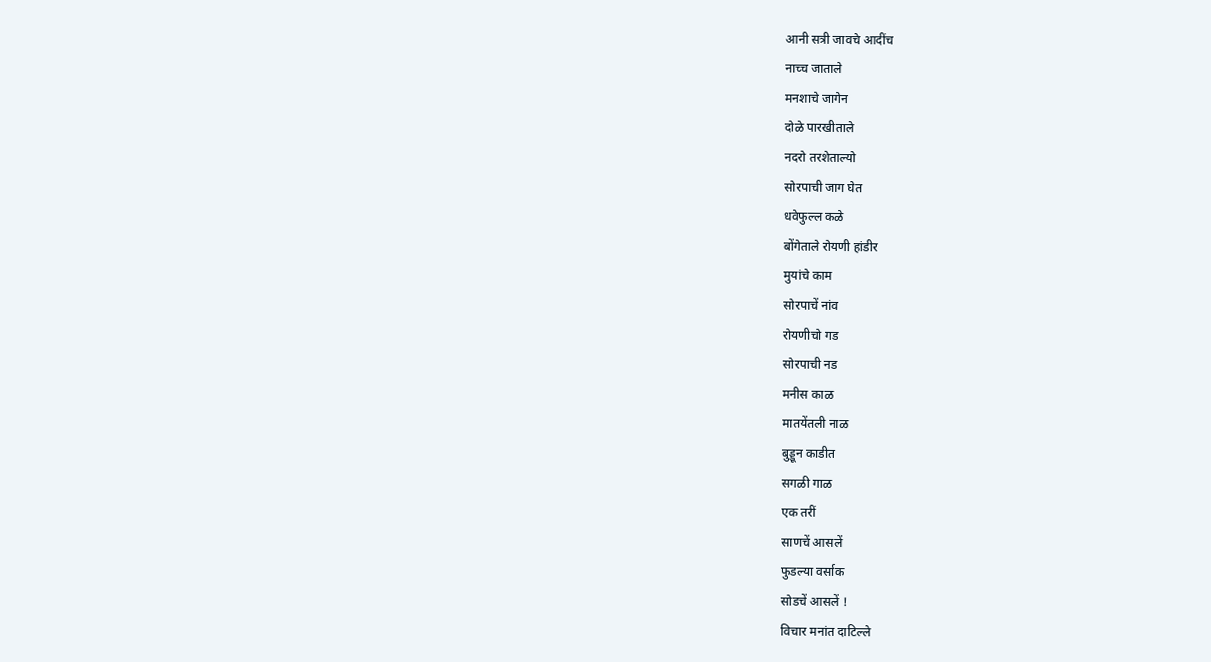आनी सत्री जावचे आदींच
नाच्च जाताले
मनशाचे जागेन
दोळे पारखीताले
नदरो तरशेताल्यो
सोरपाची जाग घेत
धवेफुल्ल कळे
बोंगेताले रोयणी हांडीर
मुयांचे काम
सोरपाचें नांव
रोयणीचो गड
सोरपाची नड
मनीस काळ
मातयेंतली नाळ
बुड्डून काडीत
सगळी गाळ
एक तरीं
साणचें आसलें
फुडल्या वर्साक
सोडचें आसलें !
विचार मनांत दाटिल्ले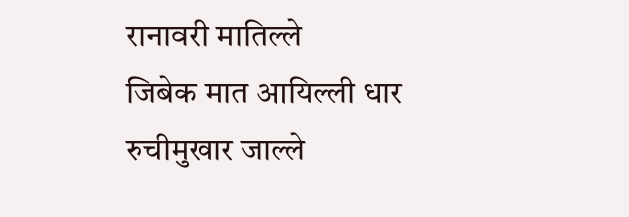रानावरी मातिल्ले
जिबेक मात आयिल्ली धार
रुचीमुखार जाल्ले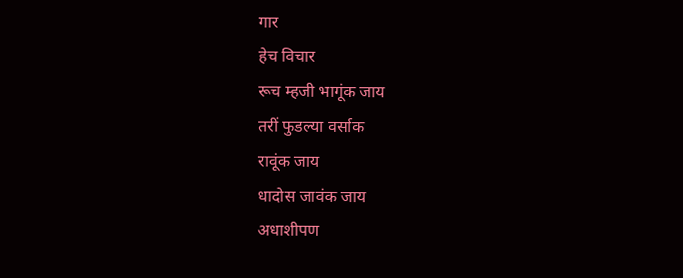गार
हेच विचार
रूच म्हजी भागूंक जाय
तरीं फुडल्या वर्साक
रावूंक जाय
धादोस जावंक जाय
अधाशीपण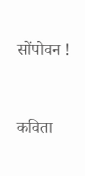सोंपोवन !



कविता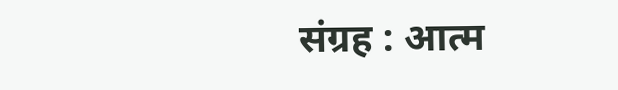संग्रह : आत्म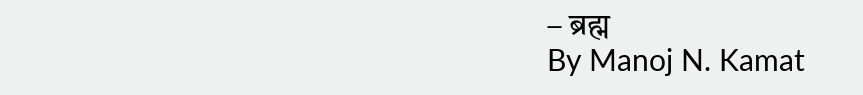– ब्रह्म
By Manoj N. Kamat